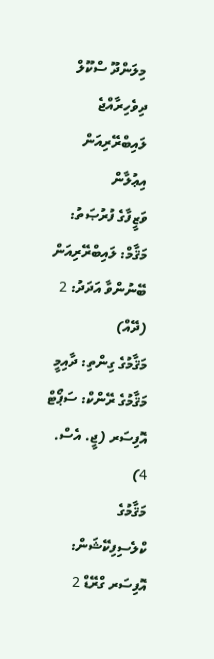މިލަންދޫ ސްކޫލް
ދިވެހިރާއްޖެ
ލައިބްރޭރިއަން
އިޢުލާން
ވަޒީފާގެ ފުރުޞަތު:
މަޤާމް: ލައިބްރޭރިއަން
ބޭނުންވާ އަދަދު: 2 (ދޭއް)
މަޤާމުގެ ގިންތި: ދާއިމީ
މަޤާމުގެ ރޭންކް: ސަޕޯޓް އޮފިސަރ (ޖީ. އެސް. 4)
މަޤާމުގެ ކްލެސިފިކޭޝަން: އޮފިސަރ ގްރޭޑް 2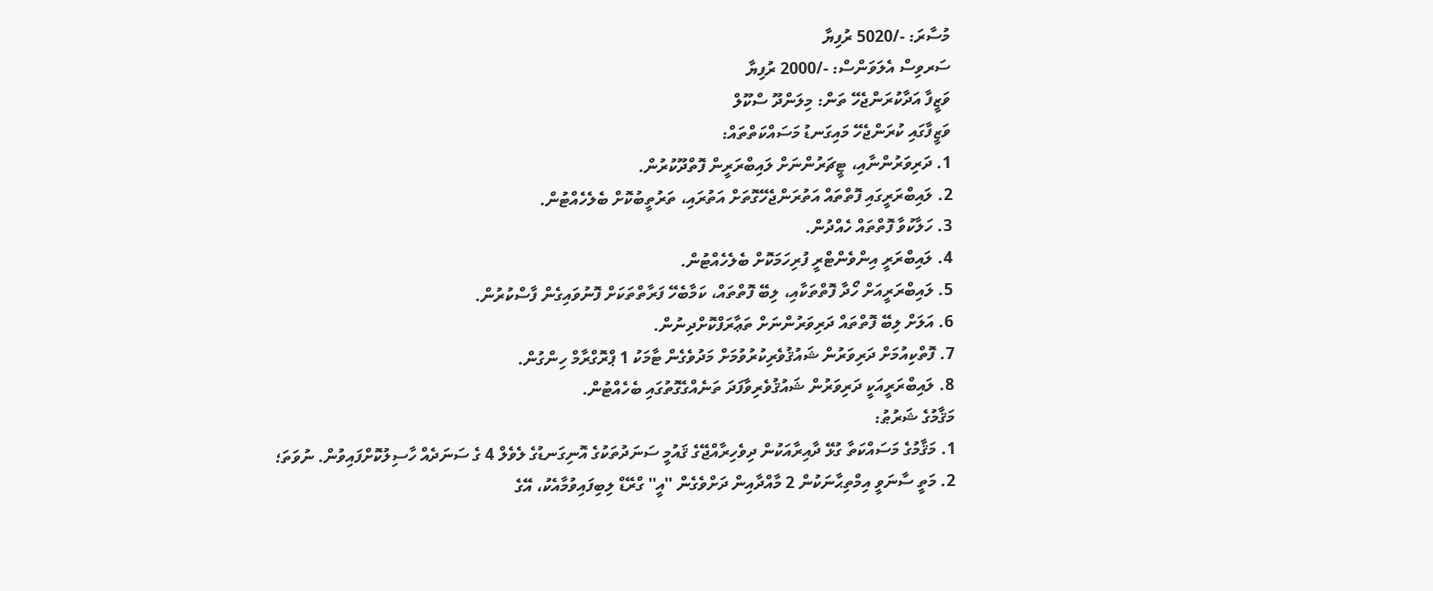މުސާރަ: -/5020 ރުފިޔާ
ސަރވިސް އެލަވަންސް: -/2000 ރުފިޔާ
ވަޒީފާ އަދާކުރަންޖެހޭ ތަން: މިލަންދޫ ސްކޫލް
ވަޒީފާގައި ކުރަންޖެހޭ މައިގަނޑު މަސައްކަތްތައް:
1. ދަރިވަރުންނާއި، ޓީޗަރުންނަށް ލައިބްރަރީން ފޮތްދޫކުރުން.
2. ލައިބްރަރީގައި ފޮތްތައް އަތުރަންޖެހޭގޮތަށް އަތުރައި، ތަރުތީބުކޮށް ބެލެހެއްޓުން.
3. ހަލާކުވާ ފޮތްތައް ހެއްދުން.
4. ލައިބްރަރީ އިންވެންޓްރީ ފުރިހަމަކޮށް ބެލެހެއްޓުން.
5. ލައިބްރަރީއަށް ހޯދާ ފޮތްތަކާއި، ލިބޭ ފޮތްތައް، ކަމާބެހޭ ފަރާތްތަކަށް ފޮނުވައިގެން ފާސްކުރުން.
6. އަލަށް ލިބޭ ފޮތްތައް ދަރިވަރުންނަށް ތަޢާރަފްކޮށްދިނުން.
7. ފޮތްކިއުމަށް ދަރިވަރުން ޝައުޤުވެރިކުރުވުމަށް މަދުވެގެން ޓާމަކު 1 ޕްރޮގްރާމް ހިންގުން.
8. ލައިބްރަރީއަކީ ދަރިވަރުން ޝައުޤުވެރިވާފަދަ ތަނެއްގެގޮތުގައި ބެހެއްޓުން.
މަޤާމުގެ ޝަރުޠު:
1. މަޤާމުގެ މަސައްކަތާ ގުޅޭ ދާއިރާއަކުން ދިވެހިރާއްޖޭގެ ޤައުމީ ސަނަދުތަކުގެ އޮނިގަނޑުގެ ލެވެލް 4 ގެ ސަނަދެއް ހާސިލުކޮށްފައިވުން. ނުވަތަ؛
2. މަތީ ސާނަވީ އިމްތިޙާނަކުން 2 މާއްދާއިން ދަށްވެގެން ''އީ'' ގްރޭޑް ލިބިފައިވުމާއެކު، އޭގެ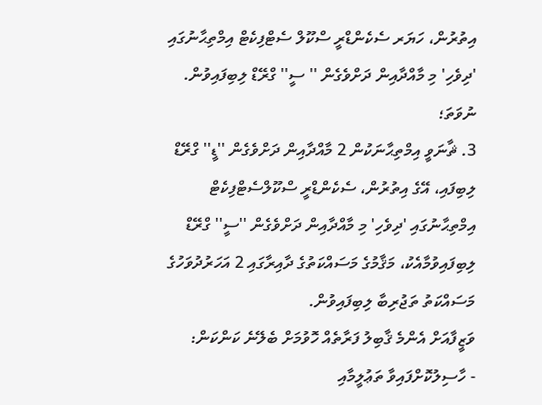އިތުރުން، ހަޔަރ ސެކެންޑްރީ ސްކޫލް ސެޓްފިކެޓް އިމްތިޙާނުގައި 'ދިވެހި' މި މާއްދާއިން ދަށްވެގެން '' ސީ'' ގްރޭޑް ލިބިފައިވުން. ނުވަތަ؛
3. ޘާނަވީ އިމްތިޙާނަކުން 2 މާއްދާއިން ދަށްވެގެން ''ޑީ'' ގްރޭޑް ލިބިފައި، އޭގެ އިތުރުން، ސެކެންޑްރީ ސްކޫލްސެޓްފިކެޓް އިމްތިޙާނުގައި 'ދިވެހި' މި މާއްދާއިން ދަށްވެގެން ''ސީ'' ގްރޭޑް ލިބިފައިވުމާއެކު، މަޤާމުގެ މަސައްކަތުގެ ދާއިރާގައި 2 އަހަރުދުވަހުގެ މަސައްކަތު ތަޖުރިބާ ލިބިފައިވުން.
ވަޒީފާއަށް އެންމެ ޤާބިލު ފަރާތެއް ހޮވުމަށް ބެލޭނެ ކަންކަން:
- ހާސިލުކޮށްފައިވާ ތަޢުލީމާއި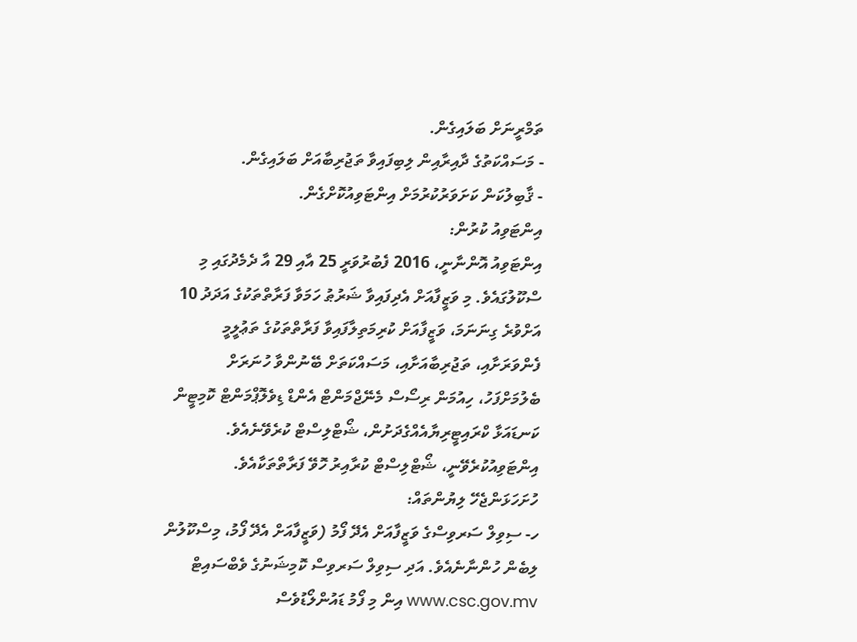ތަމްރީނަށް ބަލައިގެން.
- މަސައްކަތުގެ ދާއިރާއިން ލިބިފައިވާ ތަޖުރިބާއަށް ބަލައިގެން.
- ޤާބިލުކަން ކަށަވަރުކުރުމަށް އިންޓަވިއުކޮށްގެން.
އިންޓަވިއު ކުރުން:
އިންޓަވިއު އޮންނާނީ، 2016 ފެބުރުވަރީ 25 އާއި 29 އާ ދެމެދުގައި މި ސްކޫލުގައެވެ. މި ވަޒީފާއަށް އެދިފައިވާ ޝަރުޠު ހަމަވާ ފަރާތްތަކުގެ އަދަދު 10 އަށްވުރެ ގިނަނަމަ، ވަޒީފާއަށް ކުރިމަތިލާފައިވާ ފަރާތްތަކުގެ ތަޢުލީމީ ފެންވަރަށާއި، ތަޖުރިބާއަށާއި، މަސައްކަތަށް ބޭނުންވާ ހުނަރަށް ބެލުމަށްފަހު، ހިއުމަން ރިސޯސް މެނޭޖްމަންޓް އެންޑް ޑިވެލޮޕްމަންޓް ކޮމިޓީން ކަނޑައަޅާ ކްރައިޓީރިޔާއެއްގެދަށުން، ޝޯޓްލިސްޓް ކުރެވޭނެއެވެ. އިންޓަވިއުކުރެވޭނީ، ޝޯޓްލިސްޓް ކުރާއިރު ހޮވޭ ފަރާތްތަކާއެވެ.
ހުށަހަޅަންޖެހޭ ލިޔުންތައް:
ހ- ސިވިލް ސަރވިސްގެ ވަޒީފާއަށް އެދޭ ފޯމު (ވަޒީފާއަށް އެދޭ ފޯމު، މިސްކޫލުން ލިބެން ހުންނާނެއެވެ. އަދި ސިވިލް ސަރވިސް ކޮމިޝަނުގެ ވެބްސައިޓް www.csc.gov.mv އިން މި ފޯމު ޑައުންލޯޑުވެސް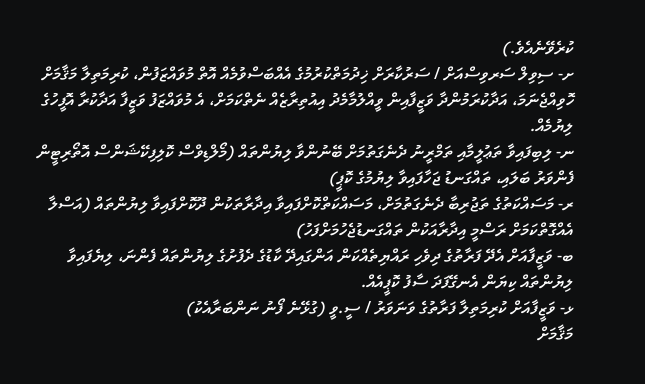ކުރެވޭނެއެވެ.)
ށ- ސިވިލް ސަރވިސްއަށް / ސަރުކާރަށް ޚިދުމަތްކުރުމުގެ އެއްބަސްވުމެއް އޮތް މުވައްޒަފުން، ކުރިމަތިލާ މަޤާމަށް ހޮވިއްޖެނަމަ، އަދާކުރަމުންދާ ވަޒީފާއިން ވީއްލުމާމެދު އިއުތިރާޒެއް ނެތްކަމަށް، އެ މުވައްޒަފު ވަޒީފާ އަދާކުރާ އޮފީހުގެ ލިޔުމެއް.
ނ- ލިބިފައިވާ ތަޢުލީމާއި ތަމްރީނު ދެނެގަތުމަށް ބޭނުންވާ ލިޔުންތައް (މޯލްޑިވްސް ކޮލިފިކޭޝަންސް އޮތޯރިޓީން ފެންވަރު ބަލައި، ތައްގަނޑު ޖަހާފައިވާ ލިޔުމުގެ ކޮޕީ)
ރ- މަސައްކަތުގެ ތަޖުރިބާ ދެނެގަތުމަށް، މަސައްކަތްކޮށްފައިވާ އިދާރާތަކުން ދޫކޮށްފައިވާ ލިޔުންތައް (އަސްލާ އެއްގޮތްކަމަށް ރަސްމީ އިދާރާއަކުން ތައްގަނޑުޖެހުމަށްފަހު)
ބ- ވަޒީފާއަށް އެދޭ ފަރާތުގެ ދިވެހި ރައްޔިތެއްކަން އަންގައިދޭ ކާޑުގެ ދެފުށުގެ ލިޔުންތައް ފެންނަ، ލިޔެފައިވާ ލިޔުންތައް ކިޔަން އެނގޭފަދަ ސާފު ކޮޕީއެއް.
ޅ- ވަޒީފާއަށް ކުރިމަތިލާ ފަރާތުގެ ވަނަވަރު / ސީ.ވީ (ގުޅޭނެ ފޯނު ނަންބަރާއެކު)
މަޤާމަށް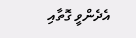އެދެންވީ ގޮތާއި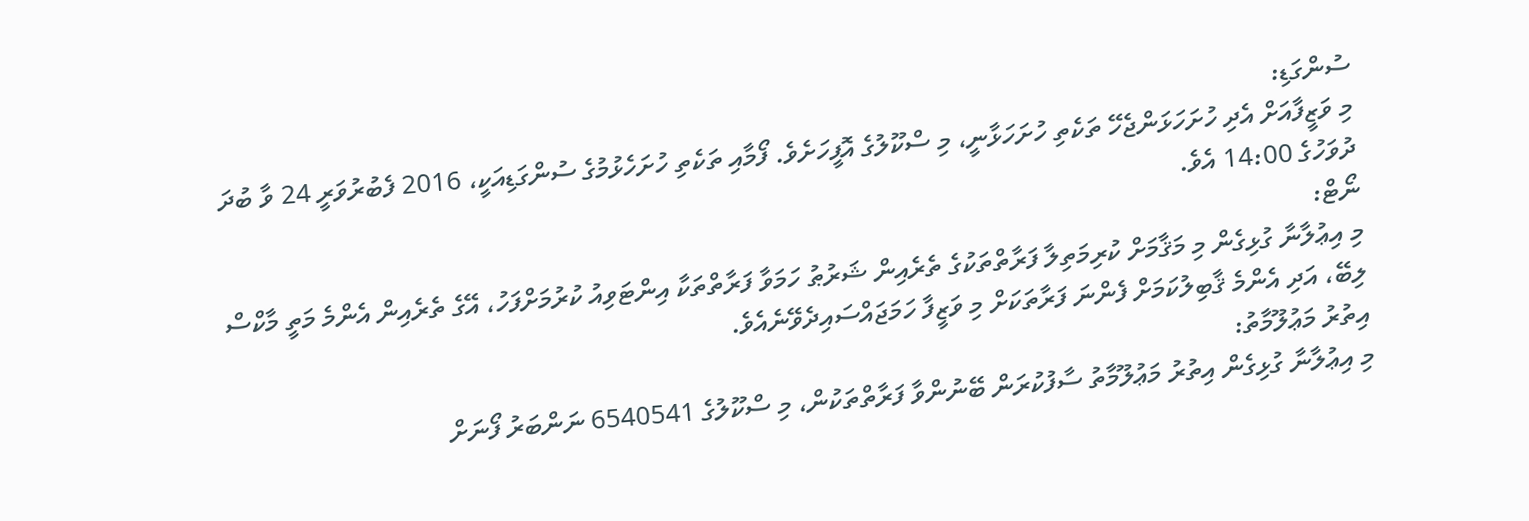ސުންގަޑި:
މި ވަޒީފާއަށް އެދި ހުށަހަޅަންޖެހޭ ތަކެތި ހުށަހަޅާނީ، މި ސްކޫލުގެ އޮފީހަށެވެ. ފޯމާއި ތަކެތި ހުށަހެޅުމުގެ ސުންގަޑިއަކީ، 2016 ފެބުރުވަރީ 24 ވާ ބުދަ ދުވަހުގެ 14:00 އެވެ.
ނޯޓް:
މި އިޢުލާނާ ގުޅިގެން މި މަޤާމަށް ކުރިމަތިލާ ފަރާތްތަކުގެ ތެރެއިން ޝަރުޠު ހަމަވާ ފަރާތްތަކާ އިންޓަވިއު ކުރުމަށްފަހު، އޭގެ ތެރެއިން އެންމެ މަތީ މާކްސް ލިބޭ، އަދި އެންމެ ޤާބިލުކަމަށް ފެންނަ ފަރާތަކަށް މި ވަޒީފާ ހަމަޖައްސައިދެވޭނެއެވެ.
އިތުރު މަޢުލޫމާތު:
މި އިޢުލާނާ ގުޅިގެން އިތުރު މަޢުލޫމާތު ސާފުކުރަން ބޭނުންވާ ފަރާތްތަކުން، މި ސްކޫލުގެ 6540541 ނަންބަރު ފޯނަށް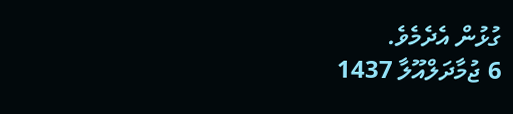ގުޅުން އެދެމެވެ.
6 ޖުމާދަލްއޫލާ 1437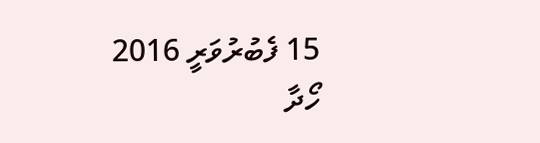15 ފެބުރުވަރީ 2016
ހޯދާ